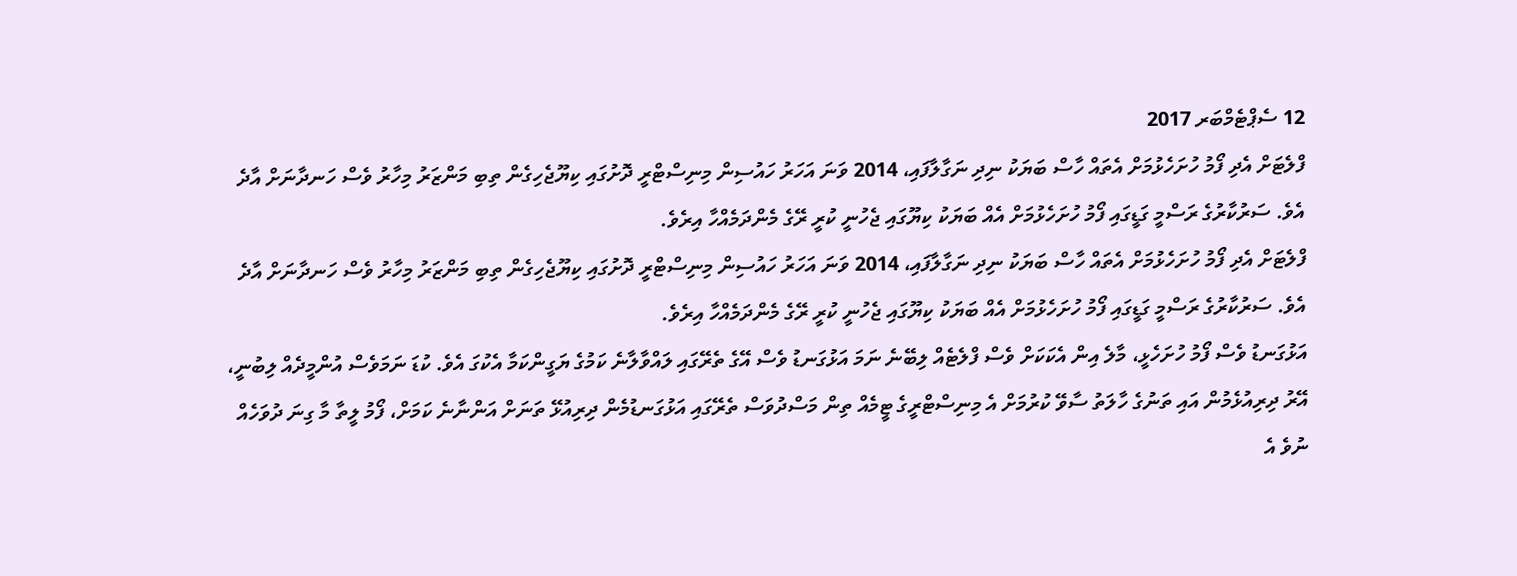12 ސެޕްޓެމްބަރ 2017
ފްލެޓަށް އެދި ފޯމު ހުށަހެޅުމަށް އެތައް ހާސް ބަޔަކު ނިދި ނަގާލާފައި، 2014 ވަނަ އަހަރު ހައުސިން މިނިސްޓްރީ ދޮށުގައި ކިޔޫޖެހިގެން ތިބި މަންޒަރު މިހާރު ވެސް ހަނދާނަށް އާދެ އެވެ. ސަރުކާރުގެ ރަސްމީ ގަޑީގައި ފޯމު ހުށަހެޅުމަށް އެއް ބަޔަކު ކިޔޫގައި ޖެހުނީ ކުރީ ރޭގެ މެންދަމެއްހާ އިރެވެ.
ފްލެޓަށް އެދި ފޯމު ހުށަހެޅުމަށް އެތައް ހާސް ބަޔަކު ނިދި ނަގާލާފައި، 2014 ވަނަ އަހަރު ހައުސިން މިނިސްޓްރީ ދޮށުގައި ކިޔޫޖެހިގެން ތިބި މަންޒަރު މިހާރު ވެސް ހަނދާނަށް އާދެ އެވެ. ސަރުކާރުގެ ރަސްމީ ގަޑީގައި ފޯމު ހުށަހެޅުމަށް އެއް ބަޔަކު ކިޔޫގައި ޖެހުނީ ކުރީ ރޭގެ މެންދަމެއްހާ އިރެވެ.
އަޅުގަނޑު ވެސް ފޯމު ހުށަހެޅީ، މާލެ އިން އެކަކަށް ވެސް ފްލެޓެއް ލިބޭނެ ނަމަ އަޅުގަނޑު ވެސް އޭގެ ތެރޭގައި ލައްވާލާނެ ކަމުގެ ޔަގީންކަމާ އެކުގަ އެވެ. ކުޑަ ނަމަވެސް އުންމީދެއް ލިބުނީ، އޭރު ދިރިއުޅެމުން އައި ތަނުގެ ހާލަތު ސާވޭ ކުރުމަށް އެ މިނިސްޓްރީގެ ޓީމެއް ތިން މަސްދުވަސް ތެރޭގައި އަޅުގަނޑުމެން ދިރިއުޅޭ ތަނަށް އަންނާނެ ކަމަށް، ފޯމު ލީތާ މާ ގިނަ ދުވަހެއް ނުވެ އެ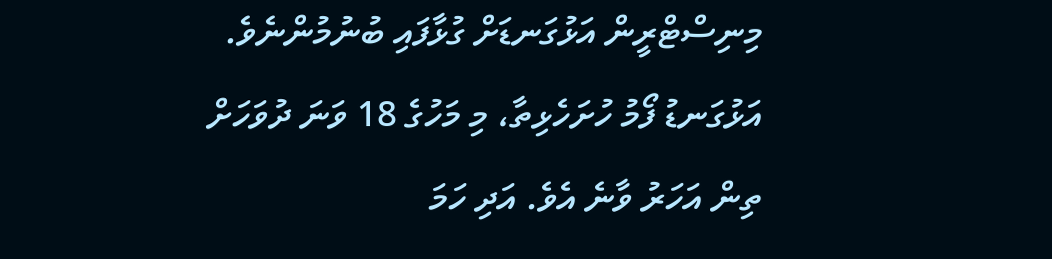މިނިސްޓްރީން އަޅުގަނޑަށް ގުޅާފައި ބުނުމުންނެވެ.
އަޅުގަނޑު ފޯމު ހުށަހެޅިތާ، މި މަހުގެ 18 ވަނަ ދުވަހަށް ތިން އަހަރު ވާނެ އެވެ. އަދި ހަމަ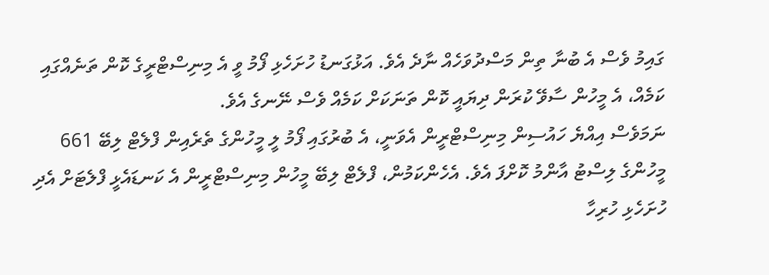ގައިމު ވެސް އެ ބުނާ ތިން މަސްދުވަހެއް ނާދެ އެވެ. އަޅުގަނޑު ހުށަހެޅި ފޯމު ވީ އެ މިނިސްޓްރީގެ ކޮން ތަނެއްގައި ކަމެއް، އެ މީހުން ސާވޭ ކުރަން ދިޔައީ ކޮން ތަނަކަށް ކަމެއް ވެސް ނޭނގެ އެވެ.
ނަމަވެސް އިއްޔެ ހައުސިން މިނިސްޓްރީން އެވަނީ، އެ ބުރުގައި ފޯމު ލީ މީހުންގެ ތެރެއިން ފްލެޓް ލިބޭ 661 މީހުންގެ ލިސްޓު އާންމު ކޮށްފަ އެވެ. އެހެންކަމުން، ފްލެޓް ލިބޭ މީހުން މިނިސްޓްރީން އެ ކަނޑައެޅީ ފްލެޓަށް އެދި ހުށަހެޅި ހުރިހާ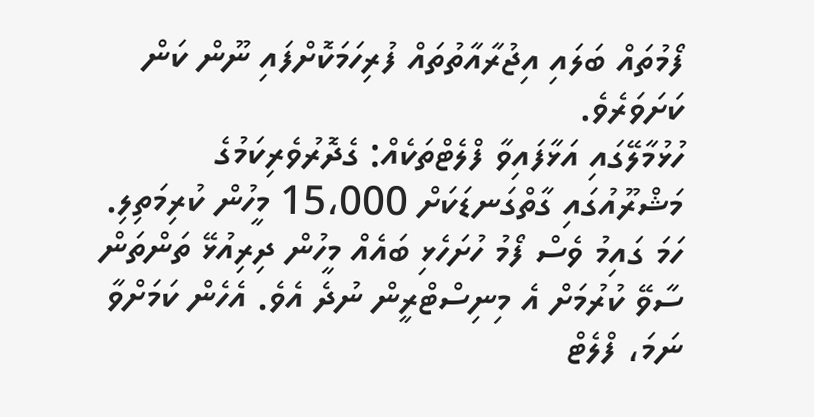ފޯމުތައް ބަލައި އިޖުރާއާތުތައް ފުރިހަމަކޮށްފައި ނޫން ކަން ކަށަވަރެވެ.
ހުޅުމާލޭގައި އަޅާފައިވާ ފްލެޓްތަކެއް: ގެދޮރުވެރިކަމުގެ މަޝްރޫއުގައި ގާތްގަނޑަކަށް 15،000 މީހުން ކުރިމަތިލި.
ހަމަ ގައިމު ވެސް ފޯމު ހުށަހެޅި ބައެއް މީހުން ދިރިއުޅޭ ތަންތަން ސާވޭ ކުރުމަށް އެ މިނިސްޓްރީން ނުދެ އެވެ. އެހެން ކަމަށްވާ ނަމަ، ފްލެޓް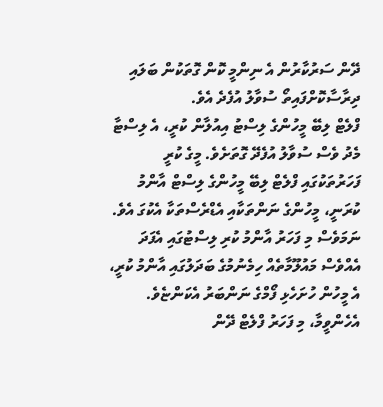ދޭން ސަރުކާރުން އެ ނިންމީ ކޮން ގޮތަކުން ބަލައި ދިރާސާކޮށްފައިތޯ ސުވާލު އުފެދެ އެވެ.
ފްލެޓް ލިބޭ މީހުންގެ ލިސްޓު އިއުލާން ކުރީ، އެ ލިސްޓާ މެދު ވެސް ސުވާލު އުފެދޭ ގޮތަށެވެ. މީގެ ކުރީ ފަހަރުތަކުގައި ފްލެޓް ލިބޭ މީހުންގެ ލިސްޓް އާންމު ކުރަނީ، މީހުންގެ ނަންތަކާއި އެޑްރެސްތަކާ އެކުގަ އެވެ. ނަމަވެސް މި ފަހަރު އާންމު ކުރި ލިސްޓުގައި އެފަދަ އެއްވެސް މައުލޫމާތެއް ހިމެނުމުގެ ބަދަލުގައި އާންމު ކުރީ، އެ މީހުން ހުށަހެޅި ފޯމްގެ ނަންބަރު އެކަންޏެވެ.
އެހެންވީމާ، މި ފަހަރު ފްލެޓް ދޭން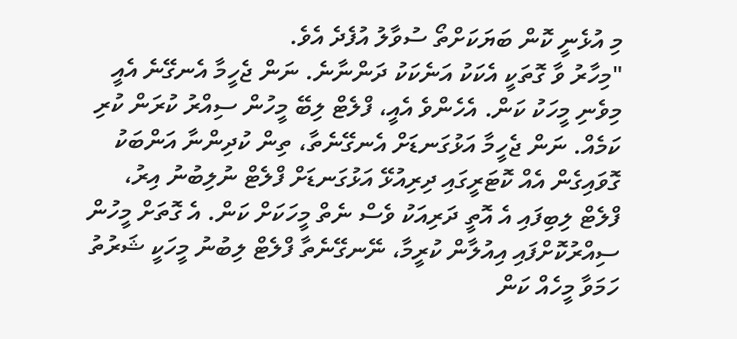މި އުޅެނީ ކޮން ބަޔަކަށްތޯ ސުވާލު އުފެދެ އެވެ.
"މިހާރު ވާ ގޮތަކީ އެކަކު އަނެކަކު ދަންނާނެ. ނަން ޖެހީމާ އެނގޭނެ އެއީ މިވެނި މީހަކު ކަން. އެހެންވެ އެއީ، ފްލެޓް ލިބޭ މީހުން ސިއްރު ކުރަން ކުރި ކަމެއް. ނަން ޖެހީމާ އަޅުގަނޑަށް އެނގޭނެތާ، ތިން ކުދިންނާ އަންބަކު ގޮވައިގެން އެއް ކޮޓަރީގައި ދިރިއުޅޭ އަޅުގަނޑަށް ފްލެޓް ނުލިބުނު އިރު، ފްލެޓް ލިބިފައި އެ އޮތީ ދަރިއަކު ވެސް ނެތް މީހަކަށް ކަން. އެ ގޮތަށް މީހުން ސިއްރުކޮށްފައި އިއުލާން ކުރީމާ، ނޭނގޭނެތާ ފްލެޓް ލިބުނު މީހަކީ ޝަރުތު ހަމަވާ މީހެއް ކަން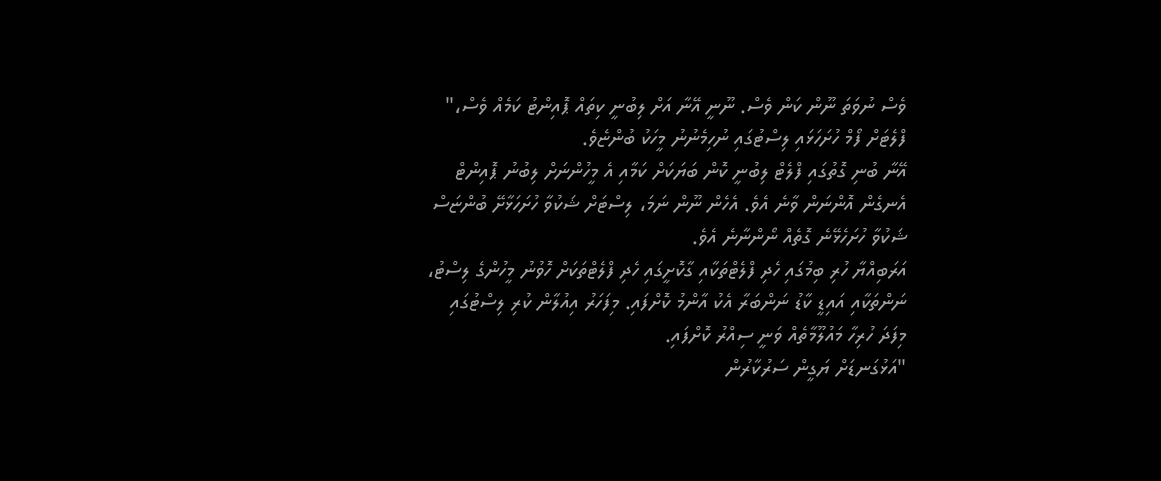ވެސް ނުވަތަ ނޫން ކަން ވެސް. ނޫނީ އޭނާ އަށް ލިބުނީ ކިތައް ޕޮއިންޓު ކަމެއް ވެސް،" ފްލެޓަށް ފޯމް ހުށަހަޅައި ލިސްޓުގައި ނުހިމެނުނު މީހަކު ބުންޏެވެ.
އޭނާ ބުނި ގޮތުގައި ފްލެޓް ލިބުނީ ކޮން ބަޔަކަށް ކަމާއި އެ މީހުންނަށް ލިބުނު ޕޮއިންޓް އެނގެން އޮންނަން ވާނެ އެވެ. އެހެން ނޫން ނަމަ، ލިސްޓަށް ޝަކުވާ ހުށަހަޅާށޭ ބުންޏަސް ޝަކުވާ ހުށަހެޅޭނެ ގޮތެއް ނޯންނާނެ އެވެ.
އަރަބިއްޔާ ހުރި ބިމުގައި ހެދި ފްލެޓްތަކާއި ގާކޮށީގައި ހެދި ފްލެޓްތަކަށް ހޮވުނު މީހުންގެ ލިސްޓު، ނަންތަކާއި އައިޑީ ކާޑު ނަންބަރާ އެކު އާންމު ކޮށްފައި. މިފަހަރު އިއުލާން ކުރި ލިސްޓުގައި މިފަދަ ހުރިހާ މައުލޫމާތެއް ވަނީ ސިއްރު ކޮށްފައި.
"އަޅުގަނޑަށް ޔަގީން ސަރުކާރުން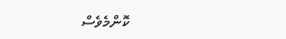ކޮންމެވެސް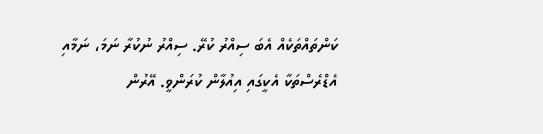ކަންތައްތަކެއް އެބަ ސިއްރު ކުރޭ. ސިއްރު ނުކުރާ ނަމަ، ނަމާއި އެޑްރެސްތަކާ އެކީގައި އިއުލާން ކުރަންވީ. އޭރުން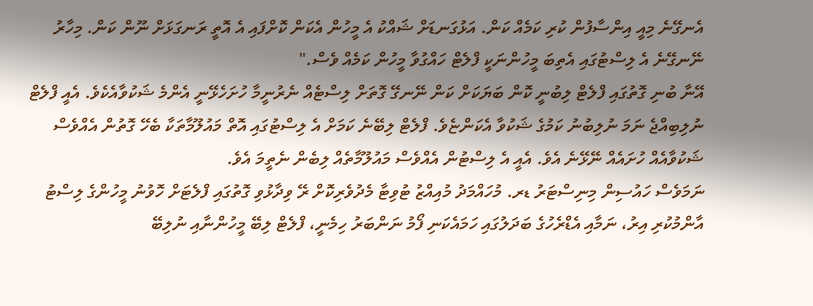އެނގޭނެ މިއީ އިންސާފުން ކުރި ކަމެއް ކަން. އަޅުގަނޑަށް ޝައްކު އެ މީހުން އެކަން ކޮށްފައި އެ އޮތީ ރަނގަޅަށް ނޫން ކަން. މިހާރު ނޭނގޭނެ އެ ލިސްޓުގައި އެތިބަ މީހުންނަކީ ފްލެޓް ހައްގުވާ މީހުން ކަމެއް ވެސް."
އޭނާ ބުނި ގޮތުގައި ފްލެޓް ލިބުނީ ކޮން ބަޔަކަށް ކަން ނޭނގޭ ގޮތަށް ލިސްޓެއް ނެރުނީމާ ހުށަހެޅޭނީ އެންމެ ޝަކުވާއެކެވެ. އެއީ ފްލެޓް ނުލިބިއްޖެ ނަމަ ނުލިބުނު ކަމުގެ ޝަކުވާ އެކަންޏެވެ. ފްލެޓް ލިބޭނެ ކަމަށް އެ ލިސްޓުގައި އޮތް މައުލޫމާތަކާ ބެހޭ ގޮތުން އެއްވެސް ޝަކުވާއެއް ހުށައެއް ނޭޅޭނެ އެވެ. އެއީ އެ ލިސްޓުން އެއްވެސް މައުލޫމާތެއް ލިބެން ނެތީމަ އެވެ.
ނަމަވެސް ހައުސިން މިނިސްޓަރު ޑރ. މުހައްމަދު މުއިއްޒު ޓުވިޓާ މެދުވެރިކޮށް ރޭ ވިދާޅުވި ގޮތުގައި ފްލެޓަށް ހޮވުނު މީހުންގެ ލިސްޓު އާންމުކުރި އިރު، ނަމާއި އެޑްރެހުގެ ބަދަލުގައި ހަމައެކަނި ފޯމު ނަންބަރު ހިމެނީ، ފްލެޓް ލިބޭ މީހުންނާއި ނުލިބޭ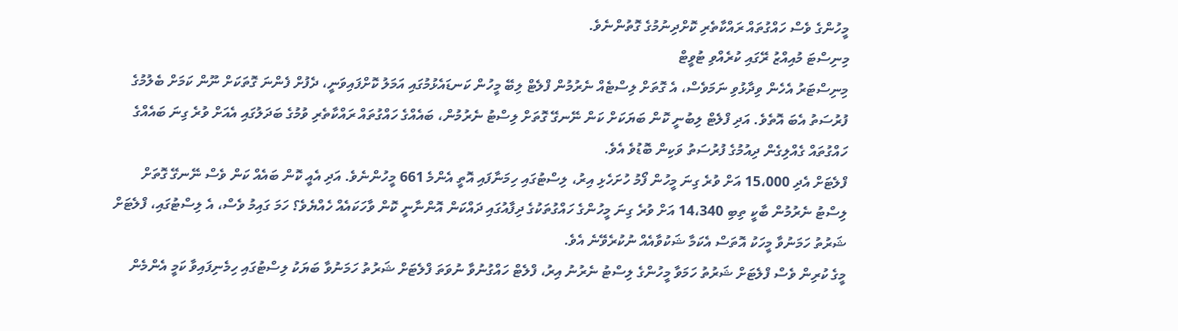މީހުންގެ ވެސް ހައްގުތައް ރައްކާތެރި ކޮށްދިނުމުގެ ގޮތުންނެވެ.
މިނިސްޓަ މުއިއްޒު ރޭގައި ކުރެއްވި ޓުވީޓް
މިނިސްޓަރު އެހެން ވިދާޅުވި ނަމަވެސް، އެ ގޮތަށް ލިސްޓެއް ނެރުމުން ފްލެޓް ލިބޭ މީހުން ކަނޑައެޅުމުގައި އަމަލު ކޮށްފައިވަނީ، ދެފުށް ފެންނަ ގޮތަކަށް ނޫން ކަމަށް ބެލުމުގެ ފުރުސަތު އެބަ އޮތެވެ. އަދި ފްލެޓް ލިބުނީ ކޮން ބަޔަކަށް ކަން ނޭނގޭ ގޮތަށް ލިސްޓު ނެރުމުން، ބައެއްގެ ހައްގުތައް ރައްކާތެރި ވުމުގެ ބަދަލުގައި އެއަށް ވުރެ ގިނަ ބައެއްގެ ހައްގުތައް ގެއްލިގެން ދިއުމުގެ ފުރުސަތު ވަކިން ބޮޑުވެ އެވެ.
ފްލެޓަށް އެދި 15،000 އަށް ވުރެ ގިނަ މީހުން ފޯމު ހުށަހެޅި އިރު، ލިސްޓުގައި ހިމަނާފައި އޮތީ އެންމެ 661 މީހުންނެވެ. އަދި އެއީ ކޮން ބައެއް ކަން ވެސް ނޭނގޭ ގޮތަށް ލިސްޓު ނެރުމުން ބާކީ ތިބި 14،340 އަށް ވުރެ ގިނަ މީހުންގެ ހައްގުތަކުގެ ދިފާއުގައި ދައްކަން އޮންނާނީ ކޮން ވާހަކައެއް ހެއްޔެވެ؟ ހަމަ ގައިމު ވެސް، އެ ލިސްޓުގައި، ފްލެޓަށް ޝަރުތު ހަމަނުވާ މީހަކު އޮތަސް އެކަމާ ޝަކުވާއެއް ނުކުރެވޭނެ އެވެ.
މީގެ ކުރިން ވެސް ފްލެޓަށް ޝަރުތު ހަމަވާ މީހުންގެ ލިސްޓު ނެރުނު އިރު، ފްލެޓް ހައްގުނުވާ ނުވަތަ ފްލެޓަށް ޝަރުތު ހަމަނުވާ ބަޔަކު ލިސްޓުގައި ހިމެނިފައިވާ ކަމީ އެންމެން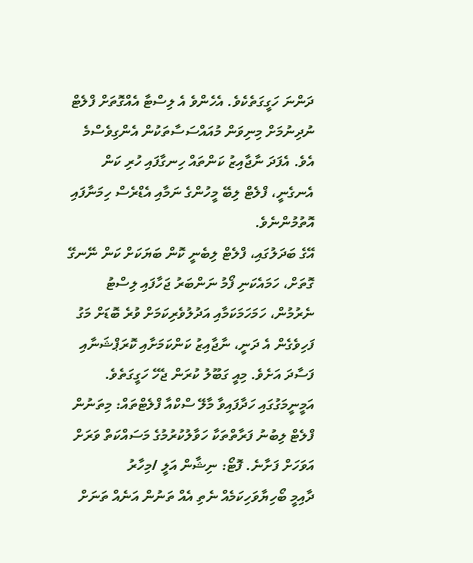ދަންނަ ހަގީގަތެކެވެ. އެހެންވެ އެ ލިސްޓާ އެއްގޮތަށް ފްލެޓް ނުދިނުމަށް މިނިވަން މުއައްސަސާތަކުން އެންގިވެސްމެ އެވެ. އެފަދަ ނާޖާއިޒު ކަންތައް ހިނގާފައި ހުރި ކަން އެނގެނީ، ފްލެޓް ލިބޭ މީހުންގެ ނަމާއި އެޑްރެސް ހިމަނާފައި އޮތުމުންނެވެ.
އޭގެ ބަދަލުގައި، ފްލެޓް ލިބެނީ ކޮން ބަޔަކަށް ކަން ނޭނގޭ ގޮތަށް، ހަމައެކަނި ފޯމު ނަންބަރު ޖަހާފައި ލިސްޓު ނެރުމުން، ހަމަހަމަކަމާއި އަދުލުވެރިކަމަށް ވުރެ ބޮޑަށް މަގު ފަހިވެގެން އެ ދަނީ، ނާޖާއިޒު ކަންކަމަށާއި ކޮރަޕްޝަނާއި ފަސާދަ އަށެވެ. މިއީ ގަބޫލު ކުރަން ޖެހޭ ހަގީގަތެވެ.
އަމީނީމަގުގައި ހަދާފައިވާ މާލޭ ސްކްއާ ފްލެޓްތައް: މިތަނުން ފްލެޓް ލިބުނު ފަރާތްތަކާ ހަވާލުކުރުމުގެ މަސައްކަތް ވަރަށް އަވަހަށް ފަށާނެ. ފޮޓޯ: ނިޝާން އަލީ /މިހާރު
ދާއިމީ ބޯހިޔާވަހިކަމެއް ނެތި އެއް ތަނުން އަނެއް ތަނަށް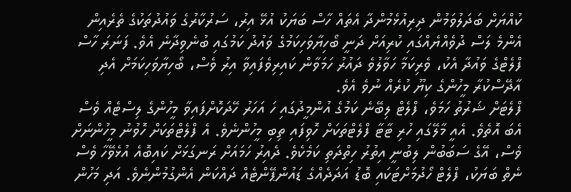ކުއްޔަށް ބަދަލުވަމުން ދިރިއުޅެމުންދާ އެތައް ހާސް ބަޔަކު އުޅޭ އިރު، ސަރުކާރުގެ ވައުދުތަކުގެ ތެރެއިން އެންމެ ލަސް ދުވެއްޔެއްގައި ކުރިއަށް ދަނީ ބޯހިޔާވަހިކަމުގެ ވައުދު ކަމުގައި ބުނެވިދާނެ އެވެ. ފަނަރަ ހާސް ފްލެޓްގެ ވައުދާ އެކު، ވެރިކަމާ ހަވާލުވެ ދައުރު ހަމަވާން ކައިރިވެފައިވާ އިރު ވެސް، ބޯހިޔާވަހިކަމަށް އެދި އާދޭސްކުރާ މީހުންގެ ކިޔޫ ކުރެއް ނުވެ އެވެ.
ފްލެޓަށް ޝަރުތު ހަމަވެ، ފްލެޓް ލިބޭނެ ކަމުގެ އުންމީދުގައި ހަ އަހަރު ހޭދަކޮށްފައިވާ މީހުންގެ ލިސްޓެއް ވެސް އެބަ އޮތެވެ. އެއީ މާލޭގައި ހުރި ޓާޓާ ފްލެޓްތަކަށް ހޮވިފައި ތިބި މީހުންނެވެ. އެ ފްލެޓްތަކަށް ހޮވުނު މީހުންނަށް ވެސް، އޭގެ ސަބަބުން ލިބުނީ އިތުރު ހިތްދަތި ކަމެކެވެ. ދެއިރު ހަމައަށް ރަނގަޅަށް ކައިބޮއެ އުޅެވޭހާ ވެސް ނެތް ބަޔަކު، ފްލެޓް ހޯދުމަށްޓަކައި ބޮޑު އަދަދެއްގެ ޑައުންޕޭންޓެއް ދައްކަން އެންގުމުންނެވެ. އަދި މަހުން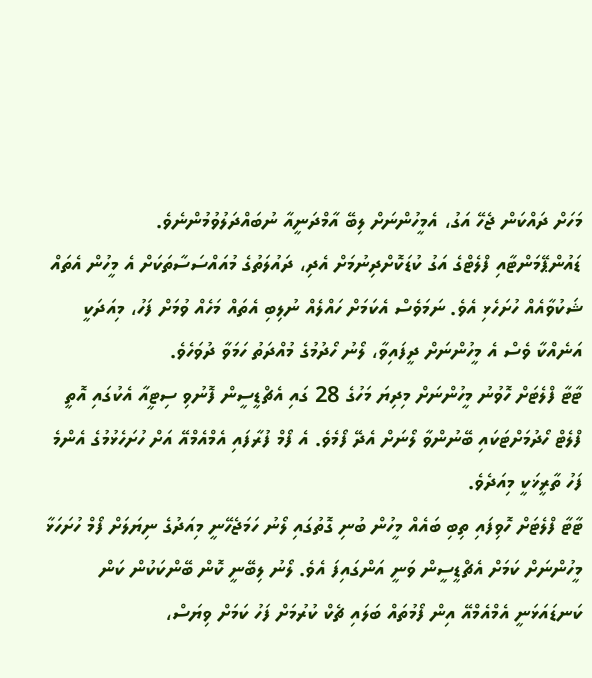މަހަށް ދައްކަން ޖެހޭ އަގު، އެމީހުންނަށް ލިބޭ އާމްދަނީއާ ނުބައްދަލުވުމުންނެވެ.
ޑައުންޕޭމަންޓާއި ފްލެޓްގެ އަގު ކުޑަކޮށްދިނުމަށް އެދި، ދައުލަތުގެ މުއައްސަސާތަކަށް އެ މީހުން އެތައް ޝަކުވާއެއް ހުށަހެޅި އެވެ. ނަމަވެސް އެކަމަށް ހައްލެއް ނުލިބި އެތައް މަހެއް ވުމަށް ފަހު، މިއަދަކީ އަނެއްކާ ވެސް އެ މީހުންނަށް ދީފައިވާ، ލޯނު ހޯދުމުގެ މުއްދަތު ހަމަވާ ދުވަހެވެ.
ޓާޓާ ފްލެޓަށް ހޮވުނު މީހުންނަށް މިދިޔަ މަހުގެ 28 ގައި އެޗްޑީސީން ފޮނުވި ސިޓީއާ އެކުގައި އޮތީ ފްލެޓް ހޯދުމަށްޓަކައި ބޭނުންވާ ލޯނަށް އެދޭ ފޯމެވެ. އެ ފޯމް ފުރާފައި އެމްއެމްއޭ އަށް ހުށަހެޅުމުގެ އެންމެ ފަހު ތާރީޚަކީ މިއަދެވެ.
ޓާޓާ ފްލެޓަށް ހޮވިފައި ތިބި ބައެއް މީހުން ބުނި ގޮތުގައި ލޯނު ހަމަޖެހޭނީ މިއަދުގެ ނިޔަލަށް ފޯމް ހުށަހަޅާ މީހުންނަށް ކަމަށް އެޗްޑީސީން ވަނީ އަންގައިފަ އެވެ. ލޯނު ލިބޭނީ ކޮން ބޭންކަކުން ކަން ކަނޑައަޅަނީ އެމްއެމްއޭ އިން ފޯމުތައް ބަލައި ޗެކް ކުރުމަށް ފަހު ކަމަށް ވިޔަސް،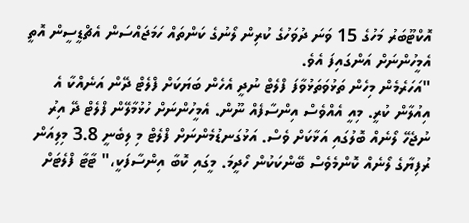އޮކްޓޫބަރު މަހުގެ 15 ވަނަ ދުވަހުގެ ކުރިން ލޯނުގެ ކަންތައް ހަމަޖައްސަން އެޗްޑީސީން އޮތީ އެމީހުންނަށް އަންގައިފަ އެވެ.
"އަހަރެމެން މިހެން ތަޅުވަތަޅުވާފަ ފްލެޓް ނުދީ އެހެން ބަޔަކަށް ފްލެޓް ދޭން އަނެއްކާ އެ އިއުލާން ކުރީ. މިއީ އެއްވެސް އިންސާފެއް ނޫން. އެމީހުންނަށް ހުޅުމާލޭން ފްލެޓް ދޭ އިރު ނުޖެހޭ ލޯނެއް ބޮލުގައި އަޅާކަށް ވެސް. އަޅުގަނޑުމެންނަށް ފްލެޓް މި ލިބެނީ 3.8 މިލިއަން ރުފިޔާގެ ލޯނެއް ކޮންމެވެސް ބޭންކަކުން ހޯދީމަ. މީގައި ކޮބާ އިންސާފަކީ،" ޓާޓާ ފްލެޓަށް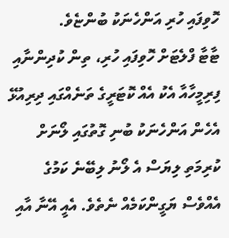ހޮވިފައި ހުރި އަންހެނަކު ބުންޏެވެ.
ޓާޓާ ފްލެޓަށް ހޮވިފައި ހުރި، ތިން ކުދިންނާއި ފިރިމީހާއާ އެކު އެއް ކޮޓަރީގެ ތަނެއްގައި ދިރިއުޅޭ އެހެން އަންހެނަކު ބުނި ގޮތުގައި ލޯނަށް ކުރިމަތި ލިޔަސް އެ ލޯނު ލިބޭނެ ކަމުގެ އެއްވެސް ޔަގީންކަމެއް ނެތެވެ. އެއީ އޭނާ އާއި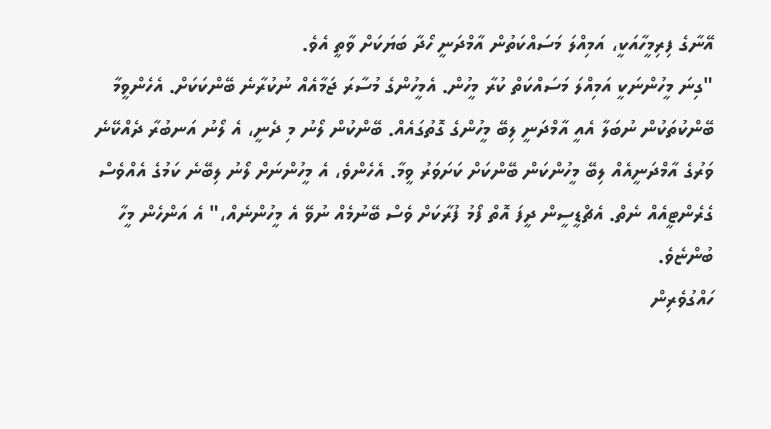އޭނާގެ ފިރިމީހާއަކީ، އަމިއްލަ މަސައްކަތުން އާމްދަނީ ހޯދާ ބަޔަކަށް ވާތީ އެވެ.
"ގިނަ މީހުންނަކީ އަމިއްލަ މަސައްކަތް ކުރާ މީހުން. އެމީހުންގެ މުސާރަ ޖަމާއެއް ނުކުރާނެ ބޭންކަކަށް. އެހެންވީމާ ބޭންކުތަކުން ނުބަލާ އެއީ އާމްދަނީ ލިބޭ މީހުންގެ ގޮތުގައެއް. ބޭންކުން ލޯނު މި ދެނީ، އެ ލޯނު އަނބުރާ ދެއްކޭނެ ވަރުގެ އާމްދަނީއެއް ލިބޭ މީހުންކަން ބޭންކަށް ކަށަވަރު ވީމާ. އެހެންވެ، އެ މީހުންނަށް ލޯނު ލިބޭނެ ކަމުގެ އެއްވެސް ގެރެންޓީއެއް ނެތް. އެޗްޑީސީން ދީފަ އޮތް ފޯމު ފުރާކަށް ވެސް ބޭނުމެއް ނުވޭ އެ މީހުންނެއް،" އެ އަންހެން މީހާ ބުންޏެވެ.
ހައްގުވެރިން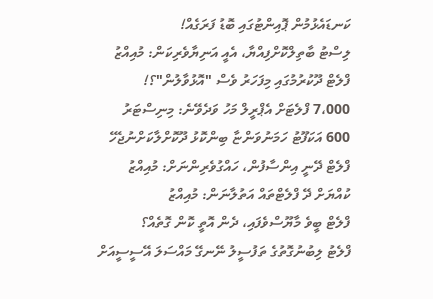ކަނޑައެޅުމުން ޕޮއިންޓުގައި ބޮޑު ފަރަގެއް!
ލިސްޓު ބާތިލްކޮށްފިއްޔާ، އެއީ އަނިޔާވެރިކަން: މުއިއްޒު
ފްލެޓް ދޫކުރުމުގައި މިފަހަރު ވެސް "އޮޅުވާލުން"؟!
7،000 ފްލެޓަށް އެޕްރީލް މަހު ވަދެވޭނެ: މިނިސްޓަރު
600 އަކަފޫޓު ހަމަނުވަންޏާ ބިންކޮޅު ދޫކޮށްލާކަށްނުޖެހޭ
ފްލެޓް ދޭނީ އިންސާފުން، ހައްގުވެރިންނަށް: މުއިއްޒު
ކުއްޔަށް ދޭ ފްލެޓްތައް އަތުލާނަން: މުއިއްޒު
ފްލެޓް ބީވެ މާޔޫސްވެފައި، ދެން އޮތީ ކޮން ގޮތެއް؟
ފްލެޓު ލިބުނުގޮތުގެ ތަފުސީލު ނޭނގޭ މައްސަލަ އޭސީސީއަށް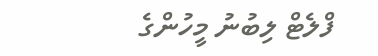ފްލެޓް ލިބުނު މީހުންގެ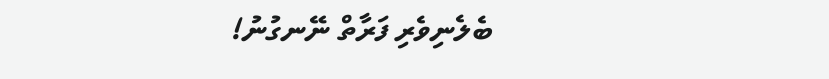ބެލެނިވެރި ފަރާތް ނޭނގުނު!